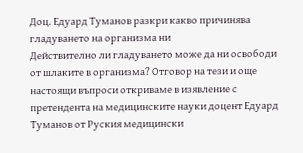Доц. Едуард Туманов разкри какво причинява гладуването на организма ни
Действително ли гладуването може да ни освободи от шлаките в организма? Отговор на тези и още настоящи въпроси откриваме в изявление с претендента на медицинските науки доцент Едуард Туманов от Руския медицински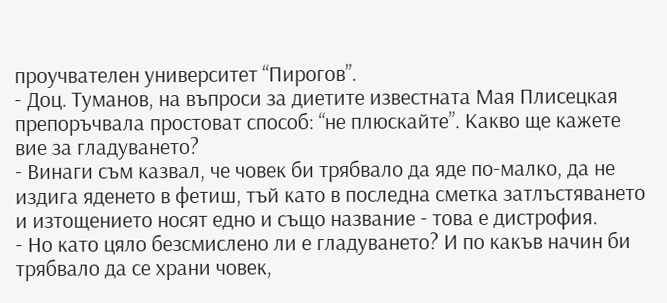проучвателен университет “Пирогов”.
- Доц. Туманов, на въпроси за диетите известната Мая Плисецкая препоръчвала простоват способ: “не плюскайте”. Какво ще кажете вие за гладуването?
- Винаги съм казвал, че човек би трябвало да яде по-малко, да не издига яденето в фетиш, тъй като в последна сметка затлъстяването и изтощението носят едно и също название - това е дистрофия.
- Но като цяло безсмислено ли е гладуването? И по какъв начин би трябвало да се храни човек,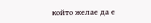който желае да е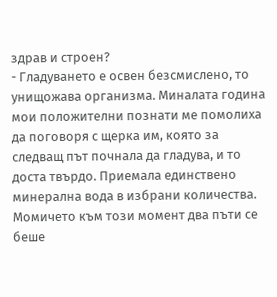здрав и строен?
- Гладуването е освен безсмислено, то унищожава организма. Миналата година мои положителни познати ме помолиха да поговоря с щерка им, която за следващ път почнала да гладува, и то доста твърдо. Приемала единствено минерална вода в избрани количества. Момичето към този момент два пъти се беше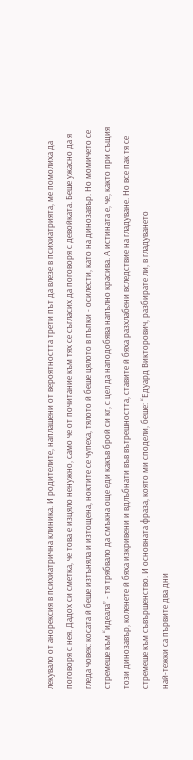лекувало от анорексия в психиатрична клиника. И родителите, наплашени от вероятността трети път да влезе в психиатрията, ме помолиха да поговоря с нея. Дадох си сметка, че това е изцяло ненужно, само че от почитание към тях се съгласих да поговоря с девойката. Беше ужасно да я гледа човек: косата й беше изтъняла и изтощена, ноктите се чупеха, тялото й беше цялото в пъпки - осилести, като на динозавър. Но момичето се стремеше към “идеала” - тя трябвало да смъкна още еди какъв брой си кг, с цел да наподобява напълно красива. А истината е, че, както при същия този динозавър, коленете й бяха изкривени и вдлъбнати във вътрешността, ставите й бяха разхлабени вследствие на гладуване. Но все пак тя се стремеше към съвършенство. И основната фраза, която ми сподели, беше: “Едуард Викторович, разбирате ли, в гладуването
най-тежки са първите два дни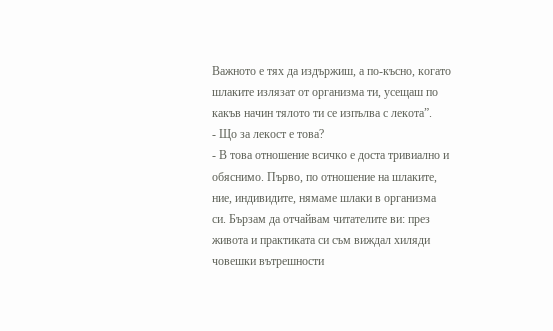Важното е тях да издържиш, а по-късно, когато шлаките излязат от организма ти, усещаш по какъв начин тялото ти се изпълва с лекота”.
- Що за лекост е това?
- В това отношение всичко е доста тривиално и обяснимо. Първо, по отношение на шлаките, ние, индивидите, нямаме шлаки в организма си. Бързам да отчайвам читателите ви: през живота и практиката си съм виждал хиляди човешки вътрешности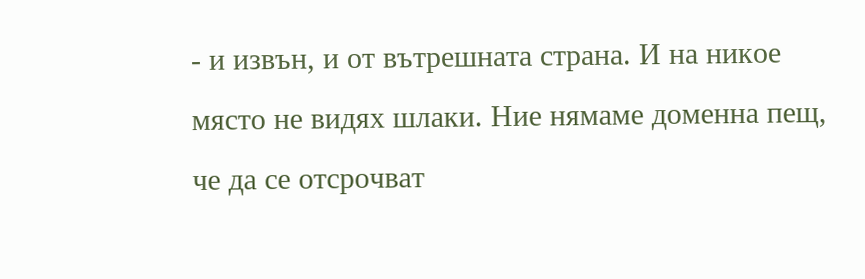- и извън, и от вътрешната страна. И на никое място не видях шлаки. Ние нямаме доменна пещ, че да се отсрочват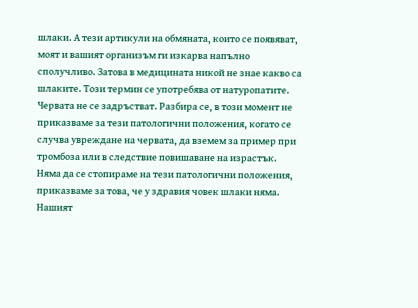шлаки. А тези артикули на обмяната, които се появяват, моят и вашият организъм ги изкарва напълно сполучливо. Затова в медицината никой не знае какво са шлаките. Този термин се употребява от натуропатите. Червата не се задръстват. Разбира се, в този момент не приказваме за тези патологични положения, когато се случва увреждане на червата, да вземем за пример при тромбоза или в следствие повишаване на израстък. Няма да се стопираме на тези патологични положения, приказваме за това, че у здравия човек шлаки няма. Нашият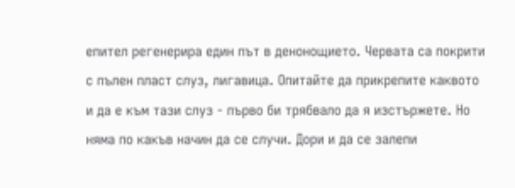епител регенерира един път в денонощието. Червата са покрити с пълен пласт слуз, лигавица. Опитайте да прикрепите каквото и да е към тази слуз - първо би трябвало да я изстържете. Но няма по какъв начин да се случи. Дори и да се залепи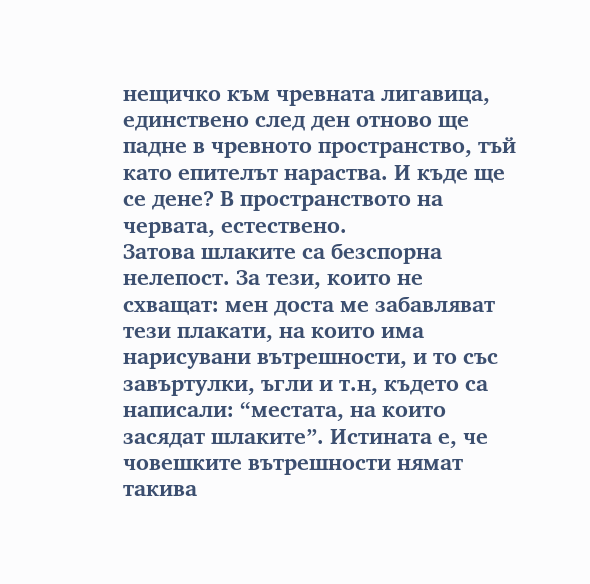нещичко към чревната лигавица, единствено след ден отново ще падне в чревното пространство, тъй като епителът нараства. И къде ще се дене? В пространството на червата, естествено.
Затова шлаките са безспорна нелепост. За тези, които не схващат: мен доста ме забавляват тези плакати, на които има нарисувани вътрешности, и то със завъртулки, ъгли и т.н, където са написали: “местата, на които засядат шлаките”. Истината е, че човешките вътрешности нямат такива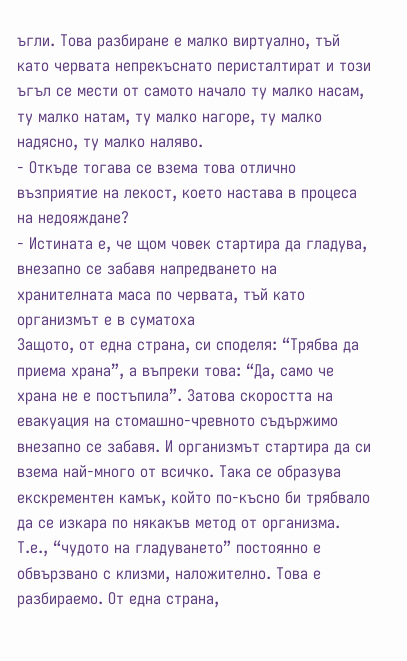ъгли. Това разбиране е малко виртуално, тъй като червата непрекъснато перисталтират и този ъгъл се мести от самото начало ту малко насам, ту малко натам, ту малко нагоре, ту малко надясно, ту малко наляво.
- Откъде тогава се взема това отлично възприятие на лекост, което настава в процеса на недояждане?
- Истината е, че щом човек стартира да гладува, внезапно се забавя напредването на хранителната маса по червата, тъй като
организмът е в суматоха
Защото, от една страна, си споделя: “Трябва да приема храна”, а въпреки това: “Да, само че храна не е постъпила”. Затова скоростта на евакуация на стомашно-чревното съдържимо внезапно се забавя. И организмът стартира да си взема най-много от всичко. Така се образува екскрементен камък, който по-късно би трябвало да се изкара по някакъв метод от организма. Т.е., “чудото на гладуването” постоянно е обвързвано с клизми, наложително. Това е разбираемо. От една страна,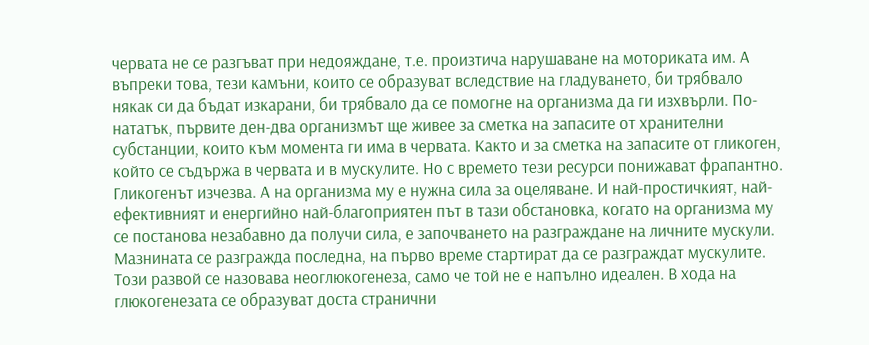червата не се разгъват при недояждане, т.е. произтича нарушаване на моториката им. А въпреки това, тези камъни, които се образуват вследствие на гладуването, би трябвало някак си да бъдат изкарани, би трябвало да се помогне на организма да ги изхвърли. По-нататък, първите ден-два организмът ще живее за сметка на запасите от хранителни субстанции, които към момента ги има в червата. Както и за сметка на запасите от гликоген, който се съдържа в червата и в мускулите. Но с времето тези ресурси понижават фрапантно. Гликогенът изчезва. А на организма му е нужна сила за оцеляване. И най-простичкият, най-ефективният и енергийно най-благоприятен път в тази обстановка, когато на организма му се постанова незабавно да получи сила, е започването на разграждане на личните мускули.
Мазнината се разгражда последна, на първо време стартират да се разграждат мускулите. Този развой се назовава неоглюкогенеза, само че той не е напълно идеален. В хода на глюкогенезата се образуват доста странични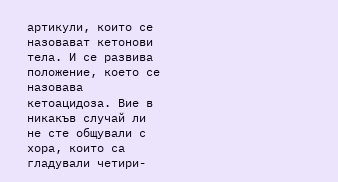артикули, които се назовават кетонови тела. И се развива положение, което се назовава кетоацидоза. Вие в никакъв случай ли не сте общували с хора, които са гладували четири-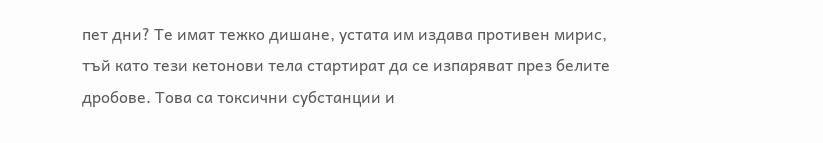пет дни? Те имат тежко дишане, устата им издава противен мирис, тъй като тези кетонови тела стартират да се изпаряват през белите дробове. Това са токсични субстанции и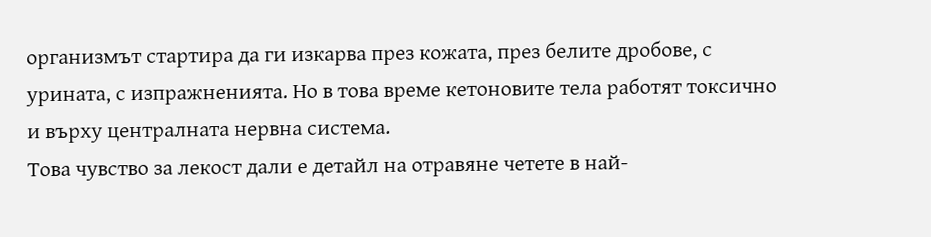организмът стартира да ги изкарва през кожата, през белите дробове, с урината, с изпражненията. Но в това време кетоновите тела работят токсично и върху централната нервна система.
Това чувство за лекост дали е детайл на отравяне четете в най-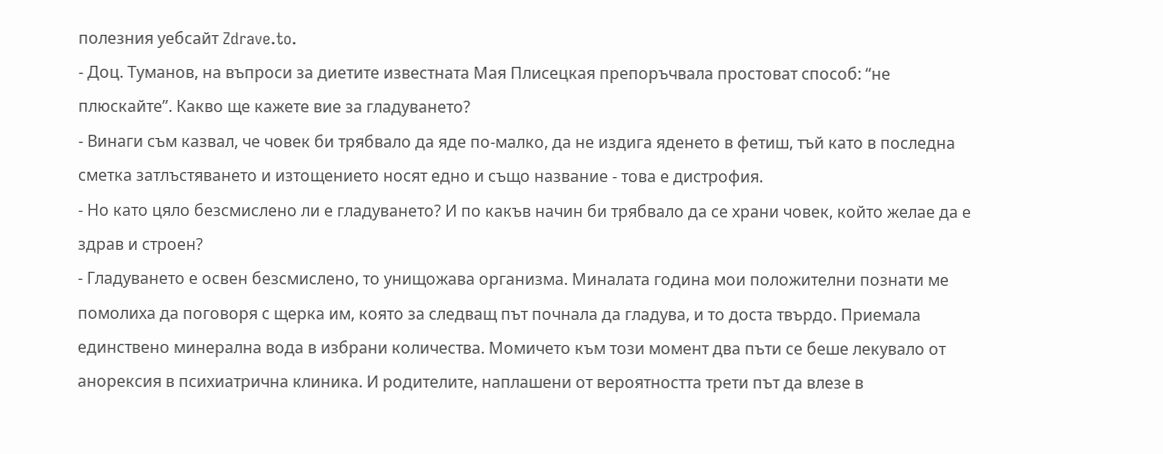полезния уебсайт Zdrave.to.
- Доц. Туманов, на въпроси за диетите известната Мая Плисецкая препоръчвала простоват способ: “не плюскайте”. Какво ще кажете вие за гладуването?
- Винаги съм казвал, че човек би трябвало да яде по-малко, да не издига яденето в фетиш, тъй като в последна сметка затлъстяването и изтощението носят едно и също название - това е дистрофия.
- Но като цяло безсмислено ли е гладуването? И по какъв начин би трябвало да се храни човек, който желае да е здрав и строен?
- Гладуването е освен безсмислено, то унищожава организма. Миналата година мои положителни познати ме помолиха да поговоря с щерка им, която за следващ път почнала да гладува, и то доста твърдо. Приемала единствено минерална вода в избрани количества. Момичето към този момент два пъти се беше лекувало от анорексия в психиатрична клиника. И родителите, наплашени от вероятността трети път да влезе в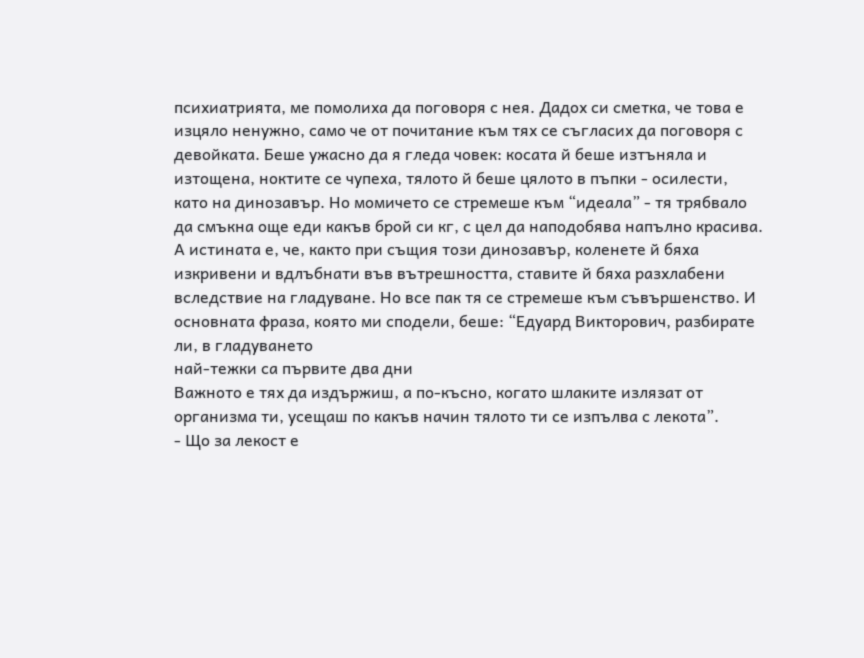психиатрията, ме помолиха да поговоря с нея. Дадох си сметка, че това е изцяло ненужно, само че от почитание към тях се съгласих да поговоря с девойката. Беше ужасно да я гледа човек: косата й беше изтъняла и изтощена, ноктите се чупеха, тялото й беше цялото в пъпки - осилести, като на динозавър. Но момичето се стремеше към “идеала” - тя трябвало да смъкна още еди какъв брой си кг, с цел да наподобява напълно красива. А истината е, че, както при същия този динозавър, коленете й бяха изкривени и вдлъбнати във вътрешността, ставите й бяха разхлабени вследствие на гладуване. Но все пак тя се стремеше към съвършенство. И основната фраза, която ми сподели, беше: “Едуард Викторович, разбирате ли, в гладуването
най-тежки са първите два дни
Важното е тях да издържиш, а по-късно, когато шлаките излязат от организма ти, усещаш по какъв начин тялото ти се изпълва с лекота”.
- Що за лекост е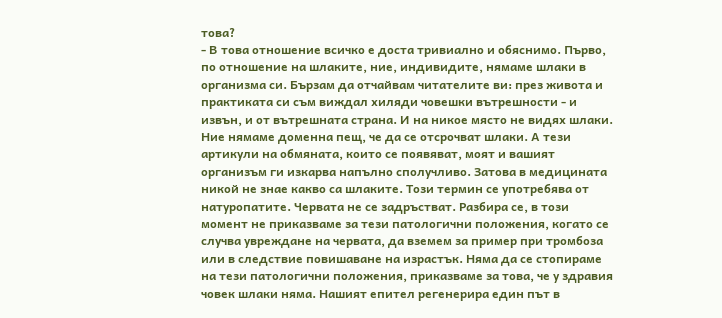това?
- В това отношение всичко е доста тривиално и обяснимо. Първо, по отношение на шлаките, ние, индивидите, нямаме шлаки в организма си. Бързам да отчайвам читателите ви: през живота и практиката си съм виждал хиляди човешки вътрешности - и извън, и от вътрешната страна. И на никое място не видях шлаки. Ние нямаме доменна пещ, че да се отсрочват шлаки. А тези артикули на обмяната, които се появяват, моят и вашият организъм ги изкарва напълно сполучливо. Затова в медицината никой не знае какво са шлаките. Този термин се употребява от натуропатите. Червата не се задръстват. Разбира се, в този момент не приказваме за тези патологични положения, когато се случва увреждане на червата, да вземем за пример при тромбоза или в следствие повишаване на израстък. Няма да се стопираме на тези патологични положения, приказваме за това, че у здравия човек шлаки няма. Нашият епител регенерира един път в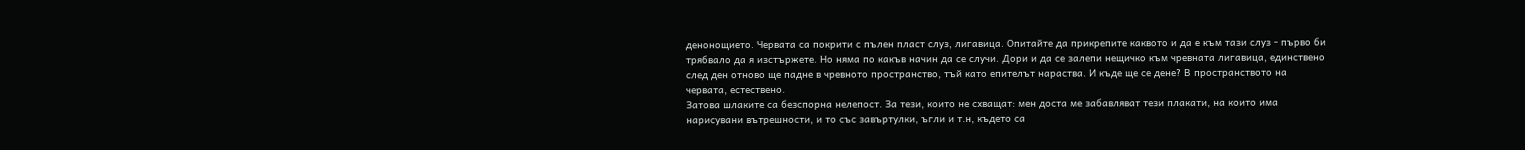денонощието. Червата са покрити с пълен пласт слуз, лигавица. Опитайте да прикрепите каквото и да е към тази слуз - първо би трябвало да я изстържете. Но няма по какъв начин да се случи. Дори и да се залепи нещичко към чревната лигавица, единствено след ден отново ще падне в чревното пространство, тъй като епителът нараства. И къде ще се дене? В пространството на червата, естествено.
Затова шлаките са безспорна нелепост. За тези, които не схващат: мен доста ме забавляват тези плакати, на които има нарисувани вътрешности, и то със завъртулки, ъгли и т.н, където са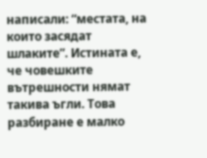написали: “местата, на които засядат шлаките”. Истината е, че човешките вътрешности нямат такива ъгли. Това разбиране е малко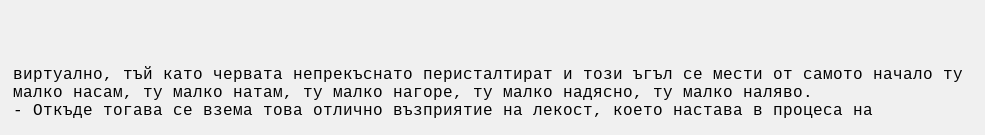виртуално, тъй като червата непрекъснато перисталтират и този ъгъл се мести от самото начало ту малко насам, ту малко натам, ту малко нагоре, ту малко надясно, ту малко наляво.
- Откъде тогава се взема това отлично възприятие на лекост, което настава в процеса на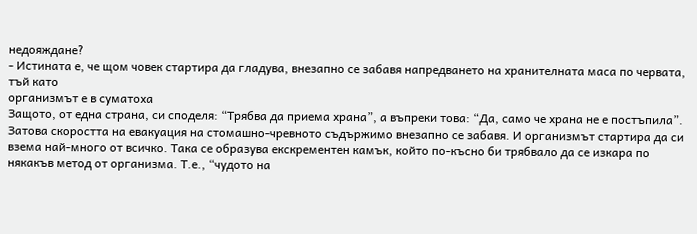недояждане?
- Истината е, че щом човек стартира да гладува, внезапно се забавя напредването на хранителната маса по червата, тъй като
организмът е в суматоха
Защото, от една страна, си споделя: “Трябва да приема храна”, а въпреки това: “Да, само че храна не е постъпила”. Затова скоростта на евакуация на стомашно-чревното съдържимо внезапно се забавя. И организмът стартира да си взема най-много от всичко. Така се образува екскрементен камък, който по-късно би трябвало да се изкара по някакъв метод от организма. Т.е., “чудото на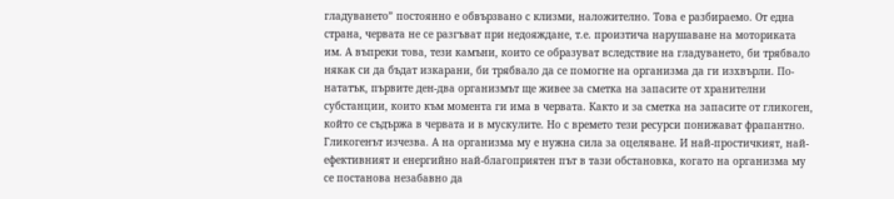гладуването” постоянно е обвързвано с клизми, наложително. Това е разбираемо. От една страна, червата не се разгъват при недояждане, т.е. произтича нарушаване на моториката им. А въпреки това, тези камъни, които се образуват вследствие на гладуването, би трябвало някак си да бъдат изкарани, би трябвало да се помогне на организма да ги изхвърли. По-нататък, първите ден-два организмът ще живее за сметка на запасите от хранителни субстанции, които към момента ги има в червата. Както и за сметка на запасите от гликоген, който се съдържа в червата и в мускулите. Но с времето тези ресурси понижават фрапантно. Гликогенът изчезва. А на организма му е нужна сила за оцеляване. И най-простичкият, най-ефективният и енергийно най-благоприятен път в тази обстановка, когато на организма му се постанова незабавно да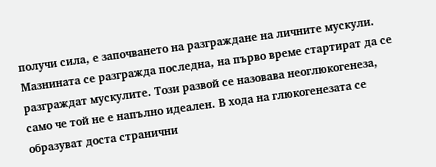получи сила, е започването на разграждане на личните мускули.
Мазнината се разгражда последна, на първо време стартират да се разграждат мускулите. Този развой се назовава неоглюкогенеза, само че той не е напълно идеален. В хода на глюкогенезата се образуват доста странични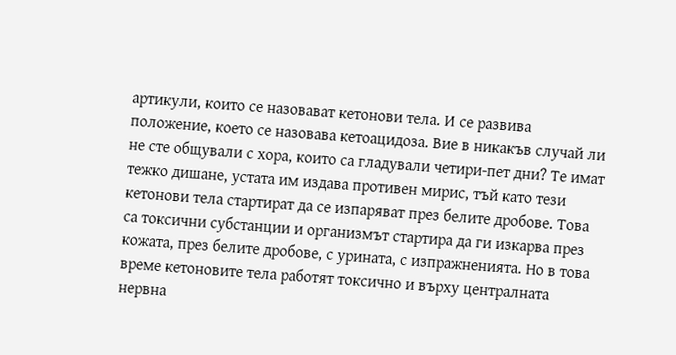артикули, които се назовават кетонови тела. И се развива положение, което се назовава кетоацидоза. Вие в никакъв случай ли не сте общували с хора, които са гладували четири-пет дни? Те имат тежко дишане, устата им издава противен мирис, тъй като тези кетонови тела стартират да се изпаряват през белите дробове. Това са токсични субстанции и организмът стартира да ги изкарва през кожата, през белите дробове, с урината, с изпражненията. Но в това време кетоновите тела работят токсично и върху централната нервна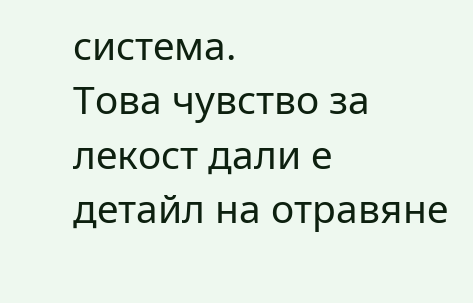система.
Това чувство за лекост дали е детайл на отравяне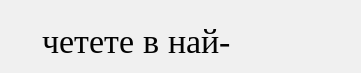четете в най-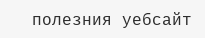полезния уебсайт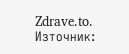Zdrave.to.
Източник: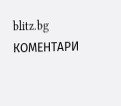blitz.bg
КОМЕНТАРИ